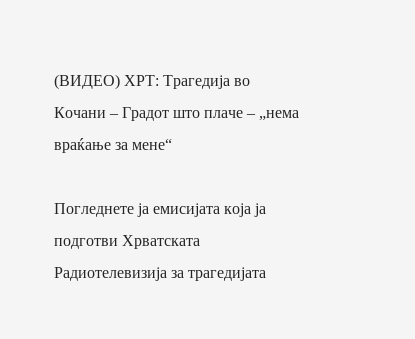(ВИДЕО) ХРТ: Трагедија во Кочани – Градот што плаче – „нема враќање за мене“

Погледнете ја емисијата која ја подготви Хрватската Радиотелевизија за трагедијата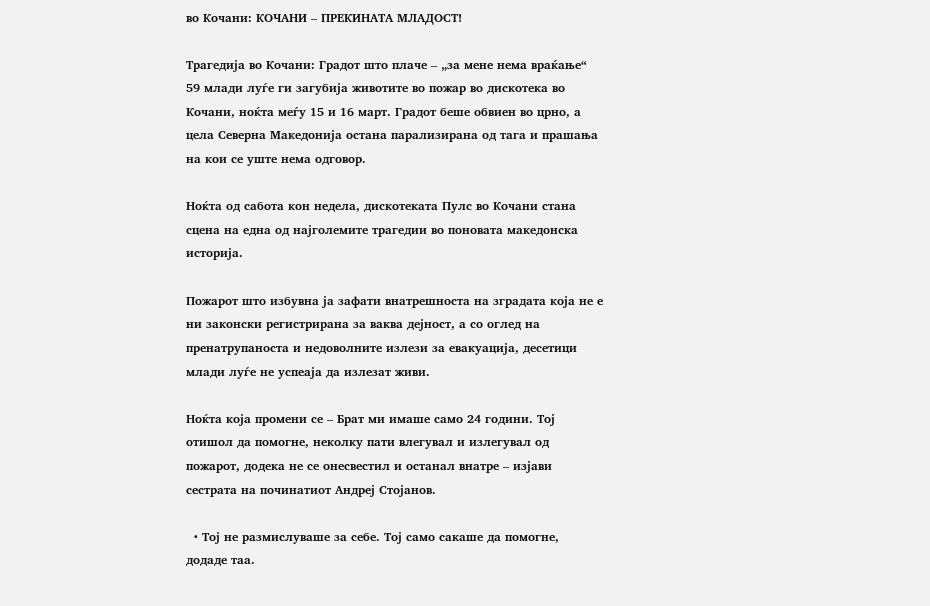во Кочани: КОЧАНИ – ПРЕКИНАТА МЛАДОСТ!

Трагедија во Кочани: Градот што плаче – „за мене нема враќање“ 59 млади луѓе ги загубија животите во пожар во дискотека во Кочани, ноќта меѓу 15 и 16 март. Градот беше обвиен во црно, а цела Северна Македонија остана парализирана од тага и прашања на кои се уште нема одговор.

Ноќта од сабота кон недела, дискотеката Пулс во Кочани стана сцена на една од најголемите трагедии во поновата македонска историја.

Пожарот што избувна ја зафати внатрешноста на зградата која не е ни законски регистрирана за ваква дејност, а со оглед на пренатрупаноста и недоволните излези за евакуација, десетици млади луѓе не успеаја да излезат живи.

Ноќта која промени се – Брат ми имаше само 24 години. Тој отишол да помогне, неколку пати влегувал и излегувал од пожарот, додека не се онесвестил и останал внатре – изјави сестрата на починатиот Андреј Стојанов.

  • Тој не размислуваше за себе. Тој само сакаше да помогне, додаде таа.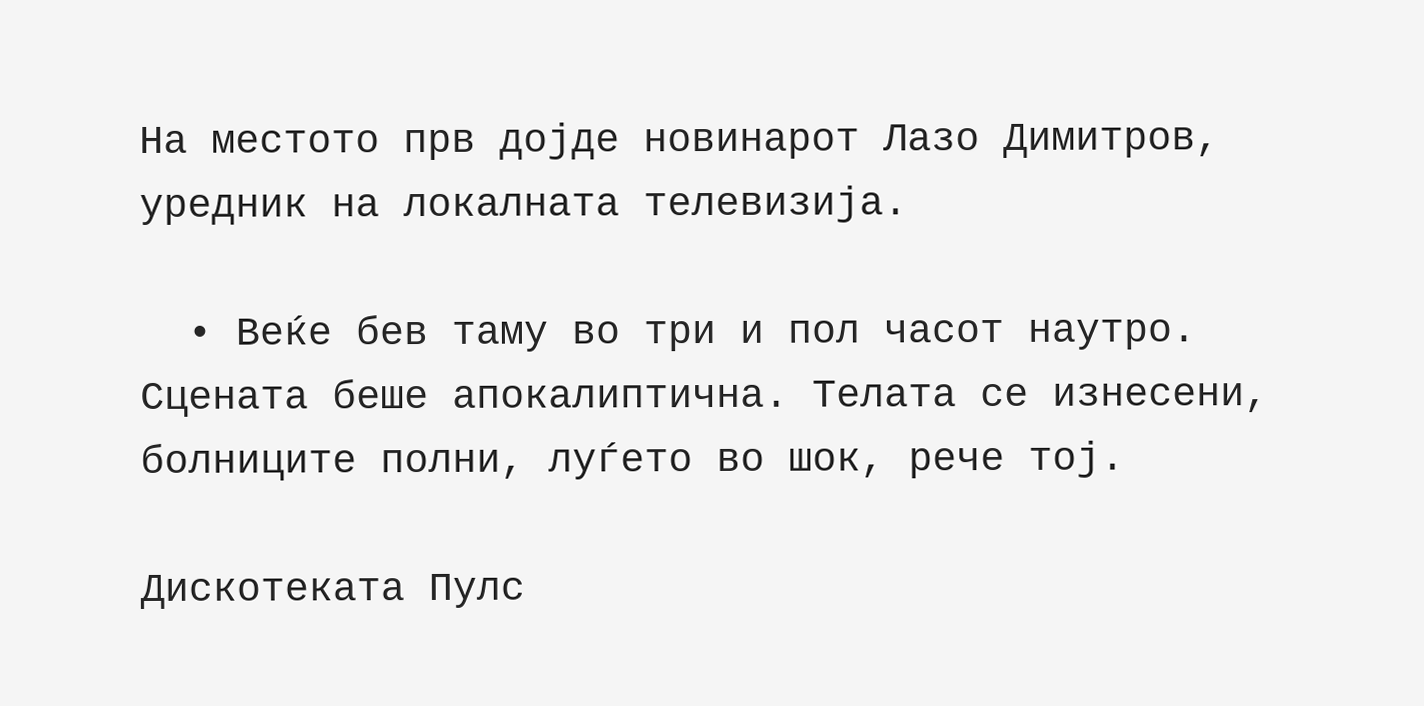На местото прв дојде новинарот Лазо Димитров, уредник на локалната телевизија.

  • Веќе бев таму во три и пол часот наутро. Сцената беше апокалиптична. Телата се изнесени, болниците полни, луѓето во шок, рече тој.

Дискотеката Пулс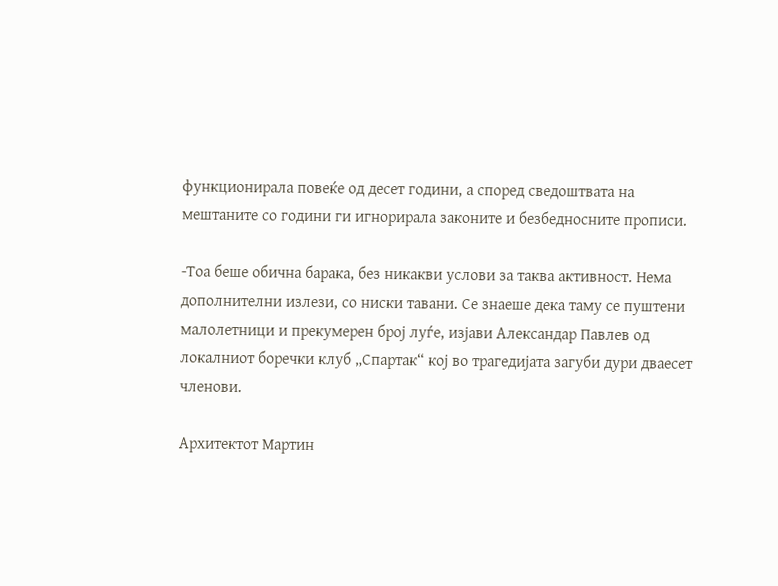функционирала повеќе од десет години, а според сведоштвата на мештаните со години ги игнорирала законите и безбедносните прописи.

-Тоа беше обична барака, без никакви услови за таква активност. Нема дополнителни излези, со ниски тавани. Се знаеше дека таму се пуштени малолетници и прекумерен број луѓе, изјави Александар Павлев од локалниот боречки клуб „Спартак“ кој во трагедијата загуби дури дваесет членови.

Архитектот Мартин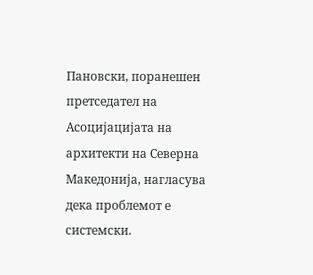Пановски, поранешен претседател на Асоцијацијата на архитекти на Северна Македонија, нагласува дека проблемот е системски.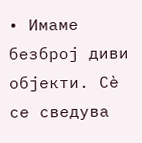• Имаме безброј диви објекти. Сè се сведува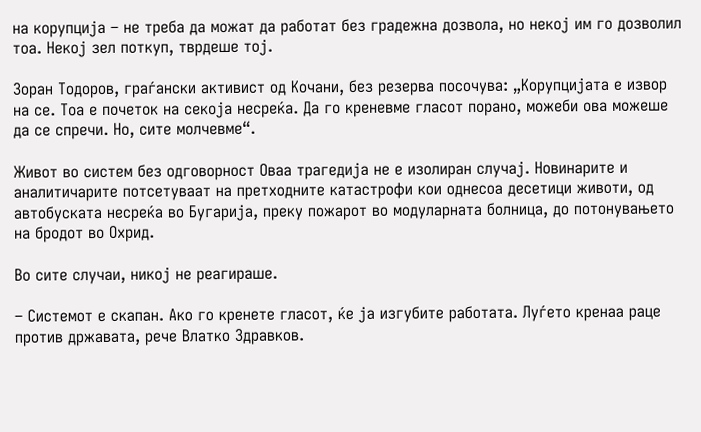на корупција – не треба да можат да работат без градежна дозвола, но некој им го дозволил тоа. Некој зел поткуп, тврдеше тој.

Зоран Тодоров, граѓански активист од Кочани, без резерва посочува: „Корупцијата е извор на се. Тоа е почеток на секоја несреќа. Да го креневме гласот порано, можеби ова можеше да се спречи. Но, сите молчевме“.

Живот во систем без одговорност Оваа трагедија не е изолиран случај. Новинарите и аналитичарите потсетуваат на претходните катастрофи кои однесоа десетици животи, од автобуската несреќа во Бугарија, преку пожарот во модуларната болница, до потонувањето на бродот во Охрид.

Во сите случаи, никој не реагираше.

– Системот е скапан. Ако го кренете гласот, ќе ја изгубите работата. Луѓето кренаа раце против државата, рече Влатко Здравков.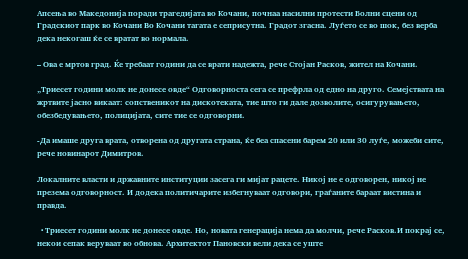Апсења во Македонија поради трагедијата во Кочани, почнаа насилни протести Болни сцени од Градскиот парк во Кочани Во Кочани тагата е сеприсутна. Градот згасна. Луѓето се во шок, без верба дека некогаш ќе се вратат во нормала.

– Ова е мртов град. Ќе требаат години да се врати надежта, рече Стојан Расков, жител на Кочани.

„Триесет години молк не донесе овде“ Одговорноста сега се префрла од едно на друго. Семејствата на жртвите јасно викаат: сопственикот на дискотеката, тие што ги дале дозволите, осигурувањето, обезбедувањето, полицијата, сите тие се одговорни.

-Да имаше друга врата, отворена од другата страна, ќе беа спасени барем 20 или 30 луѓе, можеби сите, рече новинарот Димитров.

Локалните власти и државните институции засега ги мијат рацете. Никој не е одговорен, никој не презема одговорност. И додека политичарите избегнуваат одговори, граѓаните бараат вистина и правда.

  • Триесет години молк не донесе овде. Но, новата генерација нема да молчи, рече Расков.И покрај се, некои сепак веруваат во обнова. Архитектот Пановски вели дека се уште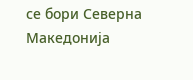се бори Северна Македонија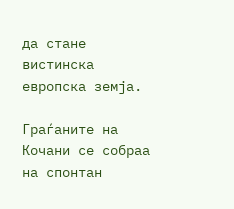да стане вистинска европска земја.

Граѓаните на Кочани се собраа на спонтан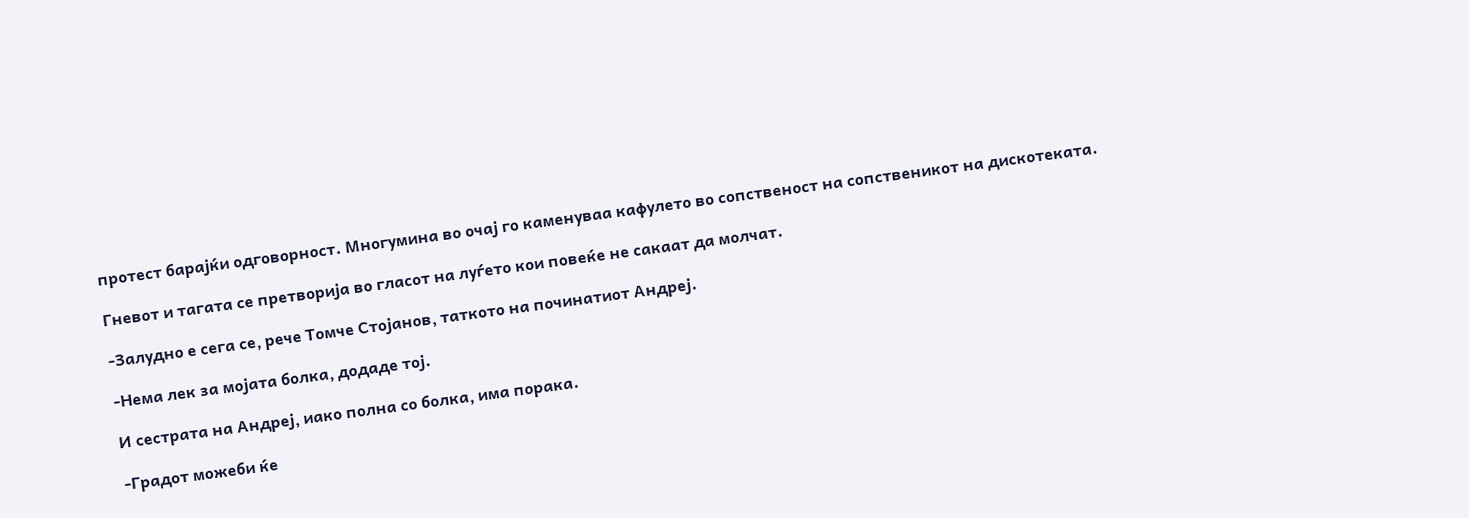протест барајќи одговорност. Многумина во очај го каменуваа кафулето во сопственост на сопственикот на дискотеката.

Гневот и тагата се претворија во гласот на луѓето кои повеќе не сакаат да молчат.

-Залудно е сега се, рече Томче Стојанов, таткото на починатиот Андреј.

-Нема лек за мојата болка, додаде тој.

И сестрата на Андреј, иако полна со болка, има порака.

-Градот можеби ќе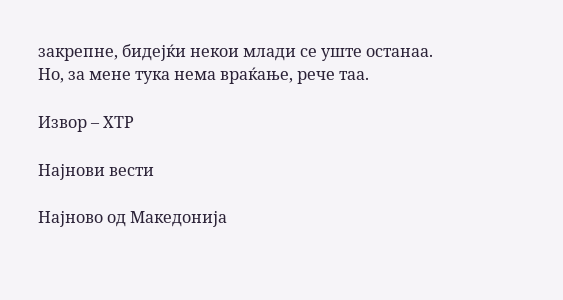закрепне, бидејќи некои млади се уште останаа. Но, за мене тука нема враќање, рече таа.

Извор – ХТР

Најнови вести

Најново од Македонија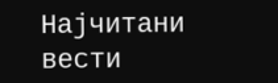Најчитани вести